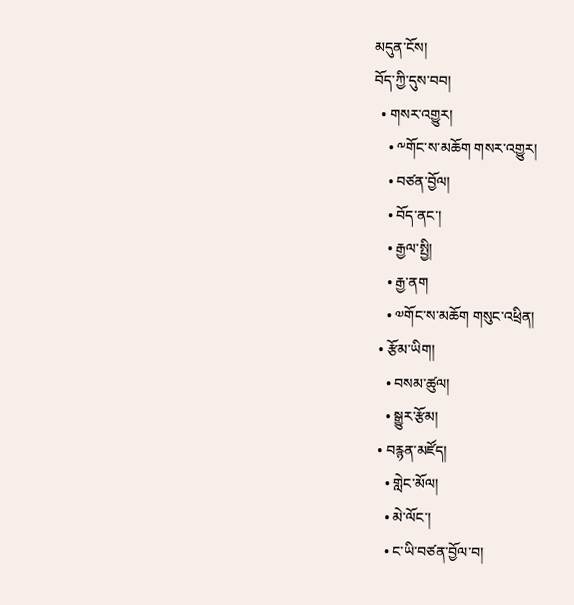མདུན་ངོས།
བོད་ཀྱི་དུས་བབ།
  • གསར་འགྱུར།
    • ༸གོང་ས་མཆོག གསར་འགྱུར།
    • བཙན་བྱོལ།
    • བོད་ནང་།
    • རྒྱལ་སྤྱི།
    • རྒྱ་ནག
    • ༧གོང་ས་མཆོག གསུང་འཕྲིན།
  • རྩོམ་ཡིག།
    • བསམ་ཚུལ།
    • སྒྱུར་རྩོམ།
  • བརྙན་མཛོད།
    • གླེང་མོལ།
    • མེ་ལོང་།
    • ང་ཡི་བཙན་བྱོལ་བ།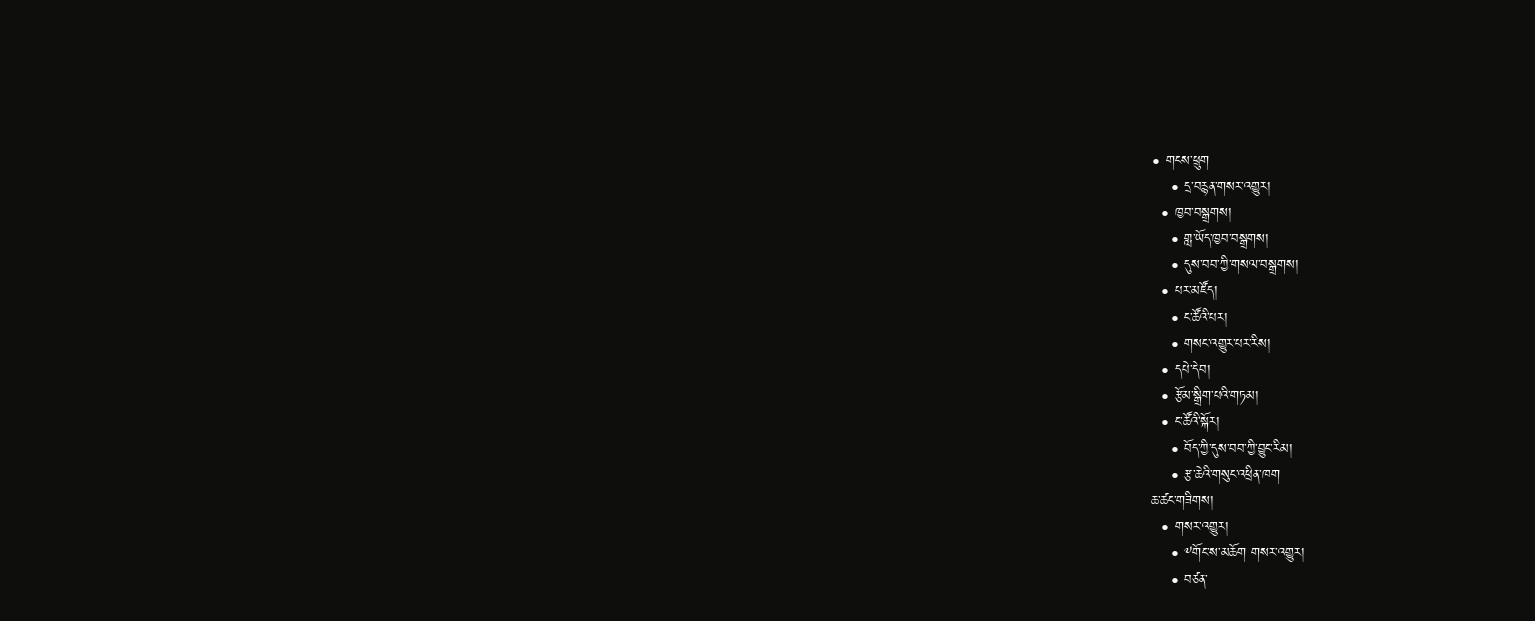• གངས་ཕྲུག
    • དྲ་བརྙན་གསར་འགྱུར།
  • ཁྱབ་བསྒྲགས།
    • གླ་ཡོད་ཁྱབ་བསྒྲགས།
    • དུས་བབ་ཀྱི་གསལ་བསྒྲགས།
  • པར་མཛོད།
    • ང་ཚོའི་པར།
    • གསང་འགྱུར་པར་རིས།
  • དཔེ་དེབ།
  • རྩོམ་སྒྲིག་པའི་གཏམ།
  • ང་ཚོའི་སྐོར།
    • བོད་ཀྱི་དུས་བབ་ཀྱི་བྱུང་རིམ།
    • རྩ་ཆེའི་གསུང་འཕྲིན་ཁག
ཆ་ཚང་གཟིགས།
  • གསར་འགྱུར།
    • ༸གོང་ས་མཆོག གསར་འགྱུར།
    • བཙན་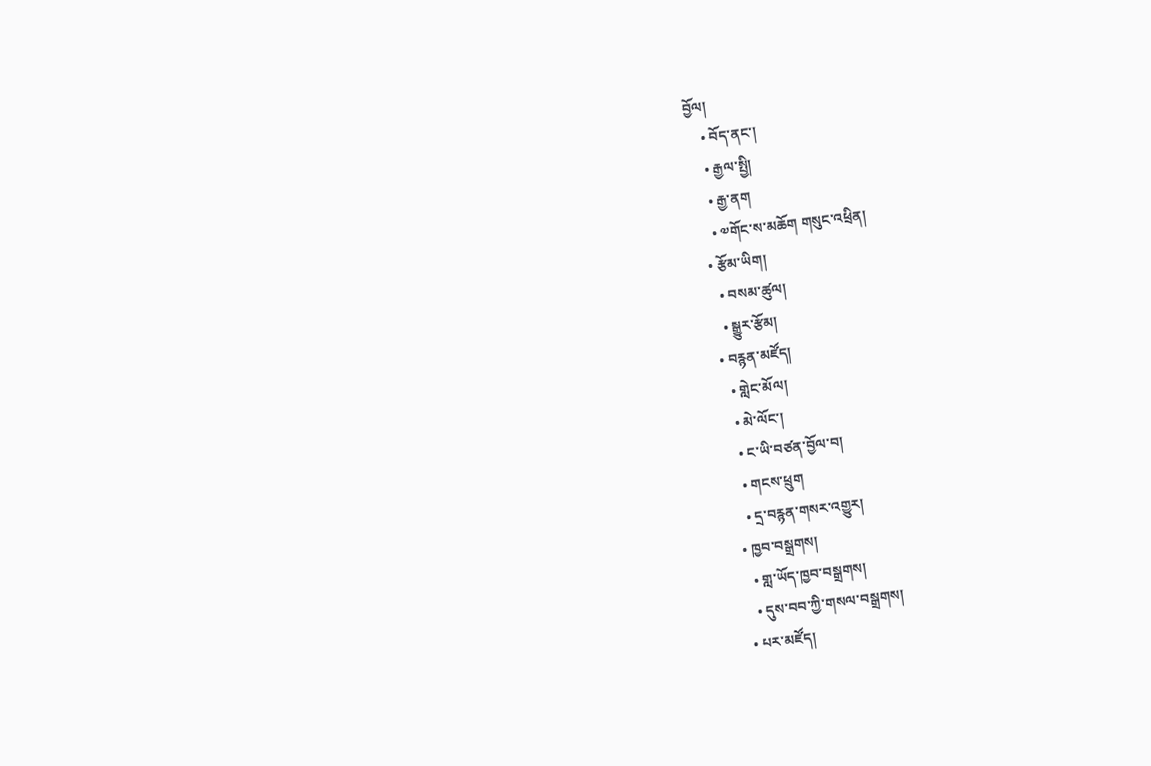བྱོལ།
    • བོད་ནང་།
    • རྒྱལ་སྤྱི།
    • རྒྱ་ནག
    • ༧གོང་ས་མཆོག གསུང་འཕྲིན།
  • རྩོམ་ཡིག།
    • བསམ་ཚུལ།
    • སྒྱུར་རྩོམ།
  • བརྙན་མཛོད།
    • གླེང་མོལ།
    • མེ་ལོང་།
    • ང་ཡི་བཙན་བྱོལ་བ།
    • གངས་ཕྲུག
    • དྲ་བརྙན་གསར་འགྱུར།
  • ཁྱབ་བསྒྲགས།
    • གླ་ཡོད་ཁྱབ་བསྒྲགས།
    • དུས་བབ་ཀྱི་གསལ་བསྒྲགས།
  • པར་མཛོད།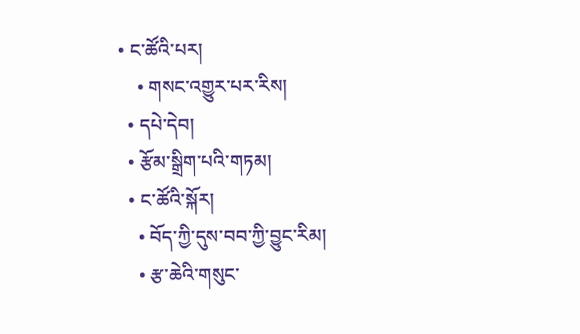• ང་ཚོའི་པར།
    • གསང་འགྱུར་པར་རིས།
  • དཔེ་དེབ།
  • རྩོམ་སྒྲིག་པའི་གཏམ།
  • ང་ཚོའི་སྐོར།
    • བོད་ཀྱི་དུས་བབ་ཀྱི་བྱུང་རིམ།
    • རྩ་ཆེའི་གསུང་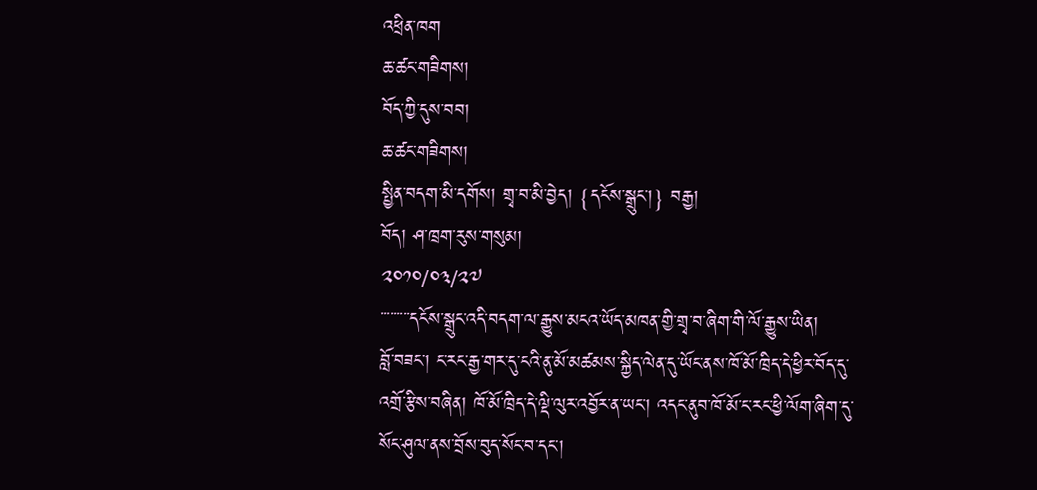འཕྲིན་ཁག
ཆ་ཚང་གཟིགས།
བོད་ཀྱི་དུས་བབ།
ཆ་ཚང་གཟིགས།
སྤྱིན་བདག་མི་དགོས། གྲྭ་བ་མི་བྱེད། {དངོས་སྒྲུང་།} བརྒྱ།
བོད། ཤ་ཁྲག་རུས་གསུམ།
༢༠༡༠/༠༣/༢༧
་་་་་་་་་དངོས་སྒྲུང་འདི་བདག་ལ་རྒྱུས་མངའ་ཡོད་མཁན་གྱི་གྲྭ་བ་ཞིག་གི་ལོ་རྒྱུས་ཡིན།
བློ་བཟང་། ང་རང་རྒྱ་གར་དུ་ངའི་ནུ་མོ་མཚམས་སྐྱིད་ལེན་དུ་ཡོང་ནས་ཁོ་མོ་ཁྲིད་དེ་ཕྱིར་བོད་དུ་འགྲོ་རྩིས་བཞིན། ཁོ་མོ་ཁྲིད་དེ་ལྡི་ལུར་འབྱོར་ན་ཡང་། འདང་ནུབ་ཁོ་མོ་ང་རང་ཕྱི་ལོག་ཞིག་དུ་སོང་ཤུལ་ནས་བྲོས་བུད་སོང་བ་དང་།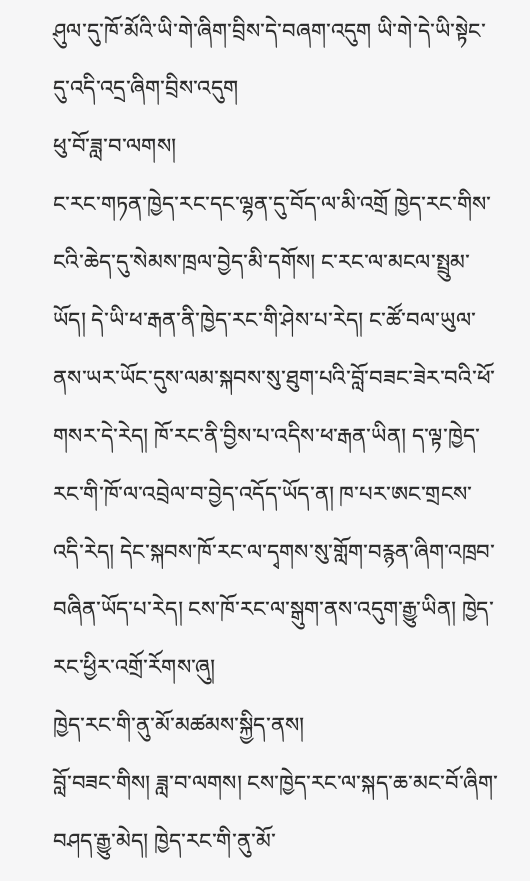ཤུལ་དུ་ཁོ་མོའི་ཡི་གེ་ཞིག་བྲིས་དེ་བཞག་འདུག ཡི་གེ་དེ་ཡི་སྟེང་དུ་འདི་འདྲ་ཞིག་བྲིས་འདུག
ཕུ་བོ་ཟླ་བ་ལགས།
ང་རང་གཏན་ཁྱེད་རང་དང་ལྷན་དུ་བོད་ལ་མི་འགྲོ ཁྱེད་རང་གིས་ངའི་ཆེད་དུ་སེམས་ཁྲལ་བྱེད་མི་དགོས། ང་རང་ལ་མངལ་སྤྲུམ་ཡོད། དེ་ཡི་ཕ་རྒན་ནི་ཁྱེད་རང་གི་ཤེས་པ་རེད། ང་ཚོ་བལ་ཡུལ་ནས་ཡར་ཡོང་དུས་ལམ་སྐབས་སུ་ཐུག་པའི་བློ་བཟང་ཟེར་བའི་ཕོ་གསར་དེ་རེད། ཁོ་རང་ནི་བྱིས་པ་འདིས་ཕ་རྒན་ཡིན། ད་ལྟ་ཁྱེད་རང་གི་ཁོ་ལ་འབྲེལ་བ་བྱེད་འདོད་ཡོད་ན། ཁ་པར་ཨང་གྲངས་འདི་རེད། དེང་སྐབས་ཁོ་རང་ལ་དྭགས་སུ་གློག་བརྙན་ཞིག་འཁྲབ་བཞིན་ཡོད་པ་རེད། ངས་ཁོ་རང་ལ་སྒུག་ནས་འདུག་རྒྱུ་ཡིན། ཁྱེད་རང་ཕྱིར་འགྲོ་རོགས་ཞུ།
ཁྱེད་རང་གི་ནུ་མོ་མཚམས་སྐྱིད་ནས།
བློ་བཟང་གིས། ཟླ་བ་ལགས། ངས་ཁྱེད་རང་ལ་སྐད་ཆ་མང་བོ་ཞིག་བཤད་རྒྱུ་མེད། ཁྱེད་རང་གི་ནུ་མོ་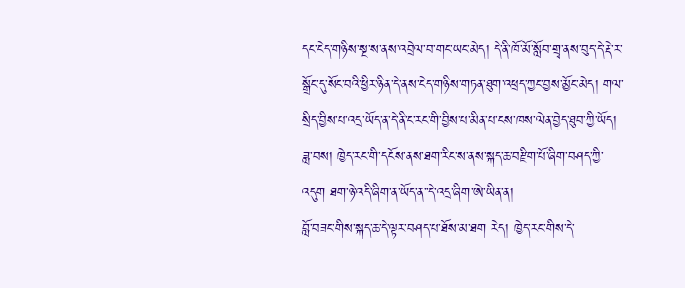དང་ངེད་གཉིས་སྔ་ས་ནས་འབྲེལ་བ་གང་ཡང་མེད། དེ་ནི་ཁོ་མོ་སློབ་གྲྭ་ནས་བུད་དེ་རྡེ་ར་སྒྲོང་དུ་སོང་བའི་ཕྱིར་ཉིན་དེ་ནས་ངེད་གཉིས་གཏན་ཐུག་འཕྲད་ཀྱང་བྱས་མྱོང་མེད། གལ་སྲིད་བྱིས་པ་འདྲ་ཡོད་ན་དེ་ནི་ང་རང་གི་བྱིས་པ་མིན་པ་ངས་ཁས་ལེན་བྱེད་ཐུབ་ཀྱི་ཡོད།
ཟླ་བས། ཁྱེད་རང་གི་དངོས་ནས་ཐག་རིང་ས་ནས་སྐད་ཆ་བརྫིག་པོ་ཞིག་བཤད་ཀྱི་འདུག ཐག་ཉེ་འདི་ཞིག་ན་ཡོད་ན་་དེ་འདྲ་ཞིག་ཨེ་ཡིན་ན།
བློ་བཟང་གིས་སྐད་ཆ་དེ་ལྟར་བཤད་པ་ཐོས་མ་ཐག རེད། ཁྱེད་རང་གིས་དེ་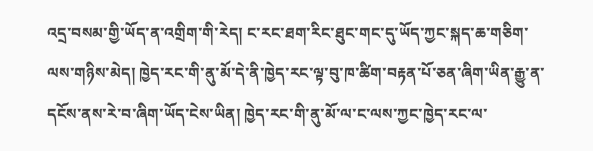འདྲ་བསམ་གྱི་ཡོད་ན་འགྲིག་གི་རེད། ང་རང་ཐག་རིང་ཐུང་གང་དུ་ཡོད་ཀྱང་སྐད་ཆ་གཅིག་ལས་གཉིས་མེད། ཁྱེད་རང་གི་ནུ་མོ་དེ་ནི་ཁྱེད་རང་ལྟ་བུ་ཁ་ཚིག་བརྟན་པོ་ཅན་ཞིག་ཡིན་རྒྱུ་ན་དངོས་ནས་རེ་བ་ཞིག་ཡོད་ངེས་ཡིན། ཁྱེད་རང་གི་ནུ་མོ་ལ་ང་ལས་ཀྱང་ཁྱེད་རང་ལ་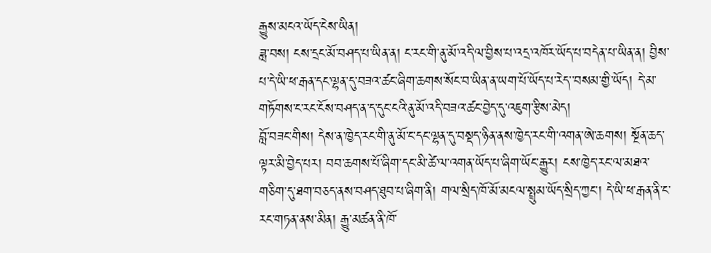རྒྱུས་མངའ་ཡོད་ངེས་ཡིན།
ཟླ་བས། ངས་དྲང་མོ་བཤད་པ་ཡིན་ན། ང་རང་གི་ནུ་མོ་འདི་ལ་བྱིས་པ་འདྲ་འཁོར་ཡོད་པ་བདེན་པ་ཡིན་ན། བྱིས་པ་དེ་ཡི་ཕ་རྒན་དང་ལྷན་དུ་བཟའ་ཚང་ཞིག་ཆགས་སོང་བ་ཡིན་ན་ཡག་པོ་ཡོད་པ་རེད་་བསམ་གྱི་ཡོད། དེ་མ་གཏོགས་ང་རང་ངོས་བཤད་ན་ད་དུང་ངའི་ནུ་མོ་འདི་བཟའ་ཚང་བྱེད་དུ་འཇུག་རྩིས་མེད།
བློ་བཟང་གིས། དེས་ན་ཁྱེད་རང་གི་ནུ་མོ་ང་དང་ལྷན་དུ་བསྡད་ཉིན་ནས་ཁྱེད་རང་གི་འགན་ཨེ་ཆགས། སྔོན་ཆད་ལྟར་མི་བྱེད་པར། བབ་ཆགས་པོ་ཞིག་དང་མི་ཚེ་ལ་འགན་ཡོད་པ་ཞིག་ཡོང་རྒྱུར། ངས་ཁྱེད་རང་ལ་མཐའ་གཅིག་དུ་ཐག་བཅད་ནས་བཤད་ཐུབ་པ་ཞིག་ནི། གལ་སྲིད་ཁོ་མོ་མངལ་སྤྲུམ་ཡོད་སྲིད་ཀྱང་། དེ་ཡི་ཕ་རྒན་ནི་ང་རང་གཏན་ནས་མིན། རྒྱུ་མཚན་ནི་ཁོ་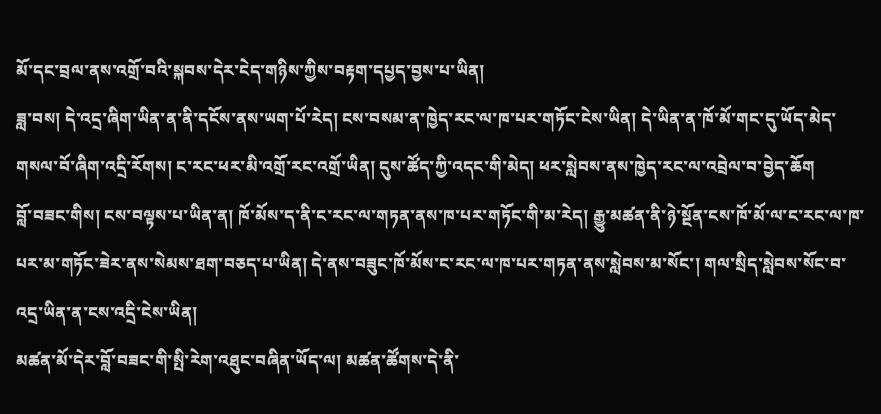མོ་དང་བྲལ་ནས་འགྲོ་བའི་སྐབས་དེར་ངེད་གཉིས་ཀྱིས་བརྟག་དཔྱད་བྱས་པ་ཡིན།
ཟླ་བས། དེ་འདྲ་ཞིག་ཡིན་ན་ནི་དངོས་ནས་ཡག་པོ་རེད། ངས་བསམ་ན་ཁྱེད་རང་ལ་ཁ་པར་གཏོང་ངེས་ཡིན། དེ་ཡིན་ན་ཁོ་མོ་གང་དུ་ཡོད་མེད་གསལ་བོ་ཞིག་འདྲི་རོགས། ང་རང་ཕར་མི་འགྲོ་རང་འགྲོ་ཡིན། དུས་ཚོད་ཀྱི་འདང་གི་མེད། ཕར་སླེབས་ནས་ཁྱེད་རང་ལ་འབྲེལ་བ་བྱེད་ཆོག
བློ་བཟང་གིས། ངས་བལྟས་པ་ཡིན་ན། ཁོ་མོས་ད་ནི་ང་རང་ལ་གཏན་ནས་ཁ་པར་གཏོང་གི་མ་རེད། རྒྱུ་མཚན་ནི་ཉེ་སྔོན་ངས་ཁོ་མོ་ལ་ང་རང་ལ་ཁ་པར་མ་གཏོང་ཟེར་ནས་སེམས་ཐག་བཅད་པ་ཡིན། དེ་ནས་བཟུང་ཁོ་མོས་ང་རང་ལ་ཁ་པར་གཏན་ནས་སླེབས་མ་སོང་། གལ་སྲིད་སླེབས་སོང་བ་འདྲ་ཡིན་ན་ངས་འདྲི་ངེས་ཡིན།
མཚན་མོ་དེར་བློ་བཟང་གི་སྤི་རེག་འཐུང་བཞིན་ཡོད་ལ། མཚན་ཚོགས་དེ་ནི་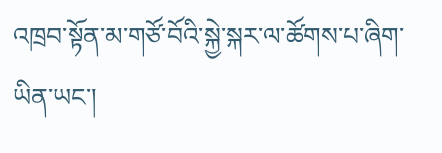འཁྲབ་སྟོན་མ་གཙོ་བོའི་སྐྱེ་སྐར་ལ་ཚོགས་པ་ཞིག་ཡིན་ཡང་།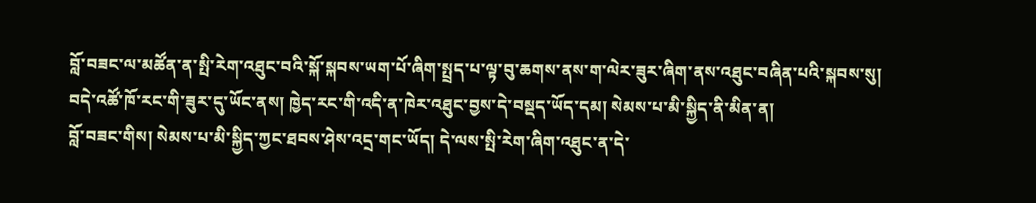བློ་བཟང་ལ་མཚོན་ན་སྤི་རེག་འཐུང་བའི་སྐོ་སྐབས་ཡག་པོ་ཞིག་སྤྲད་པ་ལྟ་བུ་ཆགས་ནས་ག་ལེར་ཟུར་ཞིག་ནས་འཐུང་བཞིན་པའི་སྐབས་སུ། བདེ་འཚོ་ཁོ་རང་གི་ཟུར་དུ་ཡོང་ནས། ཁྱེད་རང་གི་འདི་ན་ཁེར་འཐུང་བྱས་དེ་བསྡད་ཡོད་དམ། སེམས་པ་མི་སྐྱིད་ནི་མིན་ན།
བློ་བཟང་གིས། སེམས་པ་མི་སྐྱིད་ཀྱང་ཐབས་ཤེས་འདྲ་གང་ཡོད། དེ་ལས་སྤི་རེག་ཞིག་འཐུང་ན་དེ་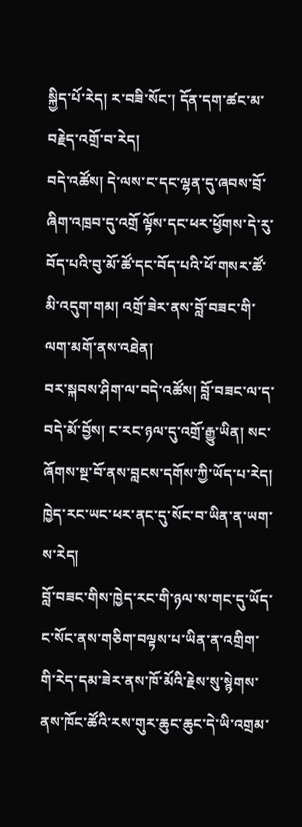སྐྱིད་པོ་རེད། ར་བཟི་སོང་། དོན་དག་ཚང་མ་བརྗེད་འགྲོ་བ་རེད།
བདེ་འཚོས། དེ་ལས་ང་དང་ལྷན་དུ་ཞབས་བྲོ་ཞིག་འཁྲབ་དུ་འགྲོ ལྟོས་དང་ཕར་ཕྱོགས་དེ་རུ་བོད་པའི་བུ་མོ་ཚོ་དང་བོད་པའི་ཕོ་གསར་ཚོ་མི་འདུག་གམ། འགྲོ་ཟེར་ནས་བློ་བཟང་གི་ལག་མགོ་ནས་འཐེན།
བར་སྐབས་ཤིག་ལ་བདེ་འཚོས། བློ་བཟང་ལ་ད་བདེ་མོ་བྱོས། ང་རང་ཉལ་དུ་འགྲོ་རྒྱུ་ཡིན། སང་ཞོགས་སྔ་བོ་ནས་བླངས་དགོས་ཀྱི་ཡོད་པ་རེད། ཁྱེད་རང་ཡང་ཕར་ནང་དུ་སོང་བ་ཡིན་ན་ཡག་ས་རེད།
བློ་བཟང་གིས་ཁྱེད་རང་གི་ཉལ་ས་གང་དུ་ཡོད་ང་སོང་ནས་གཅིག་བལྟས་པ་ཡིན་ན་འགྲིག་གི་རེད་དམ་ཟེར་ནས་ཁོ་མོའི་རྗེས་སུ་སྙེགས་ནས་ཁོང་ཚོའི་རས་གུར་ཆུང་ཆུང་དེ་ཡི་འགྲམ་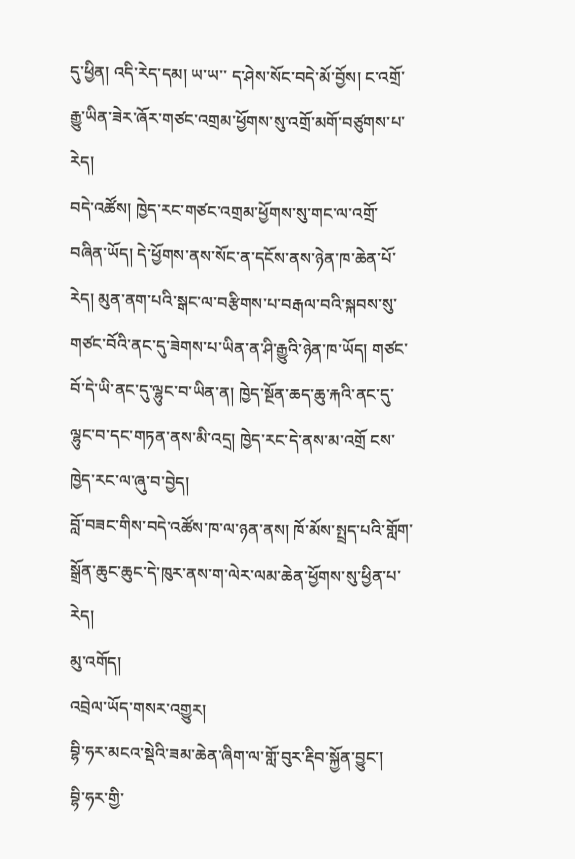དུ་ཕྱིན། འདི་རེད་དམ། ཡ་ཡ་་ ད་ཤེས་སོང་བདེ་མོ་བྱོས། ང་འགྲོ་རྒྱུ་ཡིན་ཟེར་ཞོར་གཙང་འགྲམ་ཕྱོགས་སུ་འགྲོ་མགོ་བཙུགས་པ་རེད།
བདེ་འཚོས། ཁྱེད་རང་གཙང་འགྲམ་ཕྱོགས་སུ་གང་ལ་འགྲོ་བཞིན་ཡོད། དེ་ཕྱོགས་ནས་སོང་ན་དངོས་ནས་ཉེན་ཁ་ཆེན་པོ་རེད། མུན་ནག་པའི་སྒང་ལ་བརྩིགས་པ་བརྒལ་བའི་སྐབས་སུ་གཙང་བོའི་ནང་དུ་ཟེགས་པ་ཡིན་ན་ཤི་རྒྱུའི་ཉེན་ཁ་ཡོད། གཙང་བོ་དེ་ཡི་ནང་དུ་ལྷུང་བ་ཡིན་ན། ཁྱེད་སྔོན་ཆད་ཆུ་རྐའི་ནང་དུ་ལྷུང་བ་དང་གཏན་ནས་མི་འདྲ། ཁྱེད་རང་དེ་ནས་མ་འགྲོ ངས་ཁྱེད་རང་ལ་ཞུ་བ་བྱེད།
བློ་བཟང་གིས་བདེ་འཚོས་ཁ་ལ་ཉན་ནས། ཁོ་མོས་སྤྲད་པའི་གློག་སྒྲོན་ཆུང་ཆུང་དེ་ཁུར་ནས་ག་ལེར་ལམ་ཆེན་ཕྱོགས་སུ་ཕྱིན་པ་རེད།
མུ་འགོད།
འབྲེལ་ཡོད་གསར་འགྱུར།
བྷི་ཧར་མངའ་སྡེའི་ཟམ་ཆེན་ཞིག་ལ་གློ་བུར་རྡིབ་སྐྱོན་བྱུང་།
བྷི་ཧར་གྱི་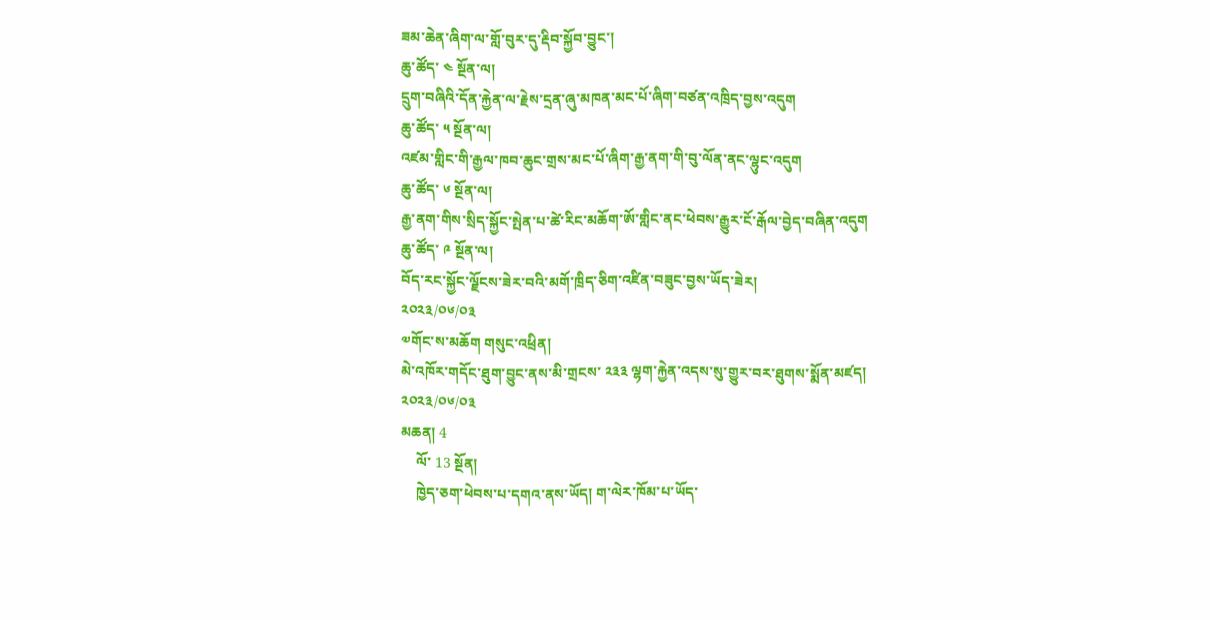ཟམ་ཆེན་ཞིག་ལ་གློ་བུར་དུ་རྡིབ་སྐྱོབ་བྱུང་།
ཆུ་ཚོད་ ༤ སྔོན་ལ།
དྲུག་བཞིའི་དོན་རྐྱེན་ལ་རྗེས་དྲན་ཞུ་མཁན་མང་པོ་ཞིག་བཙན་འཁྲིད་བྱས་འདུག
ཆུ་ཚོད་ ༥ སྔོན་ལ།
འཛམ་གླིང་གི་རྒྱལ་ཁབ་ཆུང་གྲས་མང་པོ་ཞིག་རྒྱ་ནག་གི་བུ་ལོན་ནང་ལྷུང་འདུག
ཆུ་ཚོད་ ༦ སྔོན་ལ།
རྒྱ་ནག་གིས་སྲིད་སྐྱོང་སྤེན་པ་ཚེ་རིང་མཆོག་ཨོ་གླིང་ནང་ཕེབས་རྒྱུར་ངོ་རྒོལ་བྱེད་བཞིན་འདུག
ཆུ་ཚོད་ ༩ སྔོན་ལ།
བོད་རང་སྐྱོང་ལྗོངས་ཟེར་བའི་མགོ་ཁྲིད་ཅིག་འཛིན་བཟུང་བྱས་ཡོད་ཟེར།
༢༠༢༣/༠༦/༠༣
༧གོང་ས་མཆོག གསུང་འཕྲིན།
མེ་འཁོར་གདོང་ཐུག་བྱུང་ནས་མི་གྲངས་ ༢༣༣ ལྷག་རྐྱེན་འདས་སུ་གྱུར་བར་ཐུགས་སྨོན་མཛད།
༢༠༢༣/༠༦/༠༣
མཆན། 4
    ལོ་ 13 སྔོན།
    ཁྱེད་ཅག་ཕེབས་པ་དགའ་ནས་ཡོད། ག་ལེར་ཁོམ་པ་ཡོད་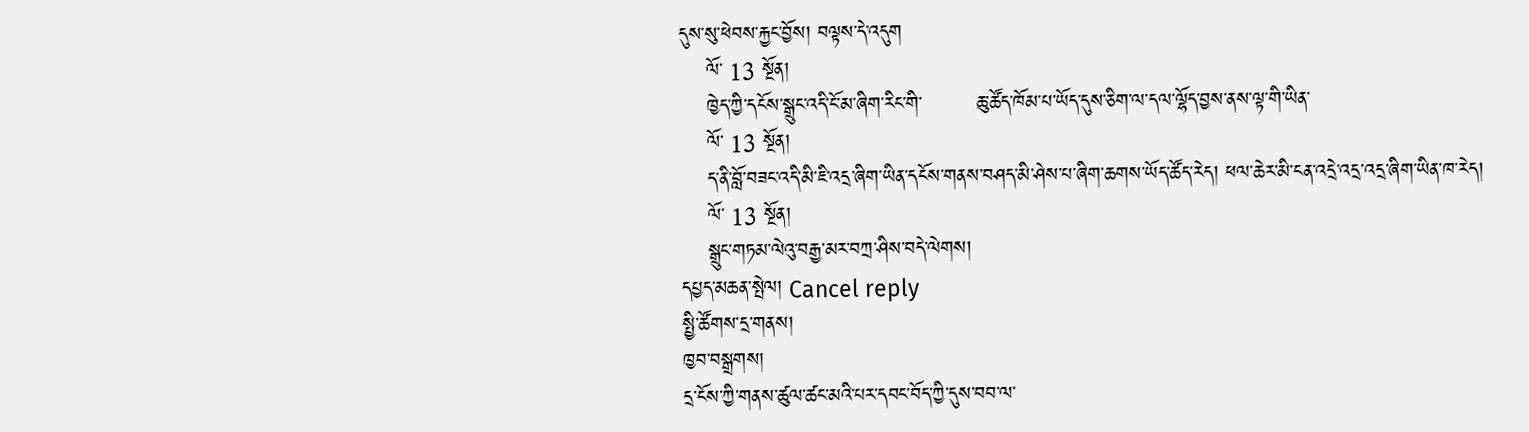དུས་སུ་ཕེབས་རྐྱང་བྱོས། བལྟས་དེ་འདུག
    ལོ་ 13 སྔོན།
    ཁྱེད་ཀྱི་དངོས་སྒྲུང་འདི་ངོ་མ་ཞིག་རིང་གི་        ཆུ་ཚོད་ཁོམ་པ་ཡོད་དུས་ཅིག་ལ་དལ་ལྷོད་བྱས་ནས་ལྟ་གི་ཡིན་
    ལོ་ 13 སྔོན།
    ད་ནི་བློ་བཟང་འདི་མི་ཇི་འདྲ་ཞིག་ཡིན་དངོས་གནས་བཤད་མི་ཤེས་པ་ཞིག་ཆགས་ཡོད་ཚོད་རེད། ཕལ་ཆེར་མི་ངན་འདྲེ་འདྲ་འདྲ་ཞིག་ཡིན་ཁ་རེད།
    ལོ་ 13 སྔོན།
    སྒྲུང་གཏམ་ལེའུ་བརྒྱ་མར་བཀྲ་ཤིས་བདེ་ལེགས།
དཔྱད་མཆན་སྤེལ། Cancel reply
སྤྱི་ཚོགས་དྲ་གནས།
ཁྱབ་བསྒྲགས།
དྲ་ངོས་ཀྱི་གནས་ཚུལ་ཚང་མའི་པར་དབང་བོད་ཀྱི་དུས་བབ་ལ་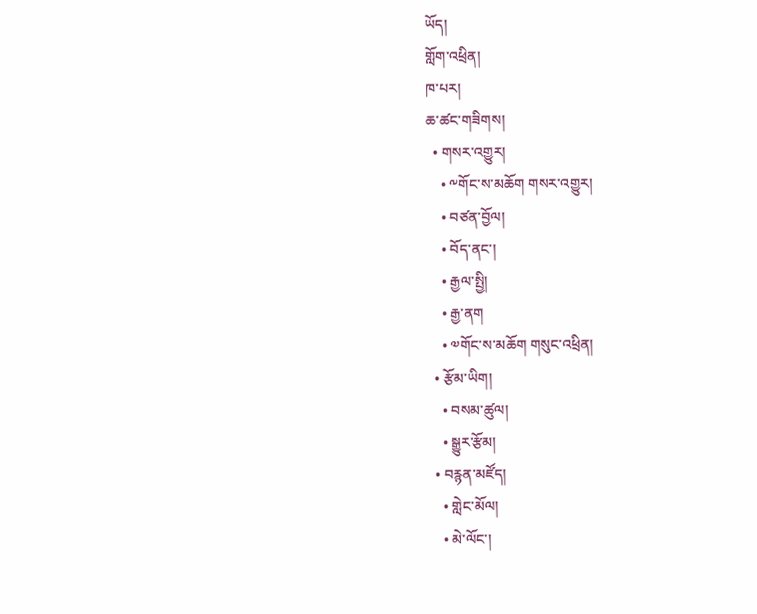ཡོད།
གློག་འཕྲིན།
ཁ་པར།
ཆ་ཚང་གཟིགས།
  • གསར་འགྱུར།
    • ༸གོང་ས་མཆོག གསར་འགྱུར།
    • བཙན་བྱོལ།
    • བོད་ནང་།
    • རྒྱལ་སྤྱི།
    • རྒྱ་ནག
    • ༧གོང་ས་མཆོག གསུང་འཕྲིན།
  • རྩོམ་ཡིག།
    • བསམ་ཚུལ།
    • སྒྱུར་རྩོམ།
  • བརྙན་མཛོད།
    • གླེང་མོལ།
    • མེ་ལོང་།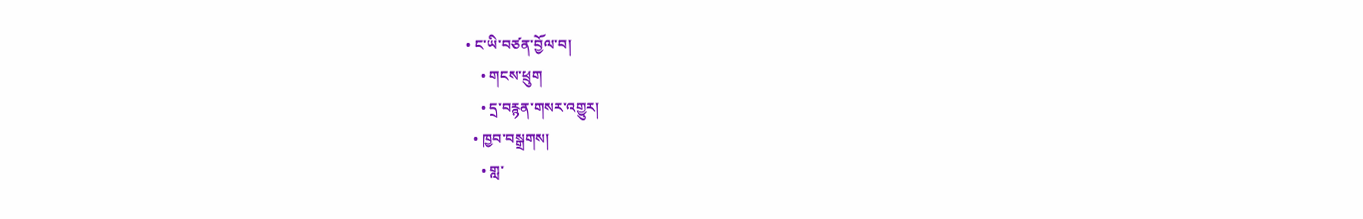• ང་ཡི་བཙན་བྱོལ་བ།
    • གངས་ཕྲུག
    • དྲ་བརྙན་གསར་འགྱུར།
  • ཁྱབ་བསྒྲགས།
    • གླ་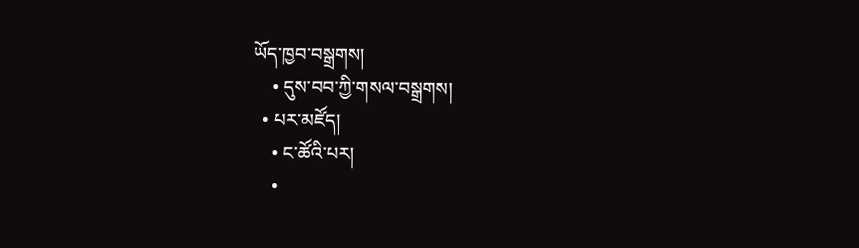ཡོད་ཁྱབ་བསྒྲགས།
    • དུས་བབ་ཀྱི་གསལ་བསྒྲགས།
  • པར་མཛོད།
    • ང་ཚོའི་པར།
    •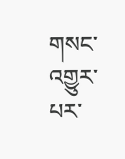གསང་འགྱུར་པར་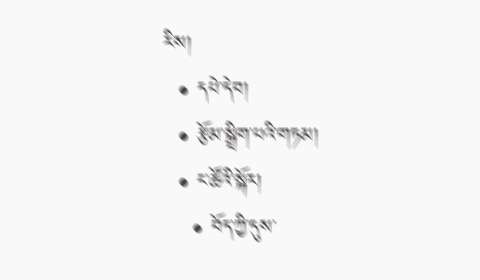རིས།
  • དཔེ་དེབ།
  • རྩོམ་སྒྲིག་པའི་གཏམ།
  • ང་ཚོའི་སྐོར།
    • བོད་ཀྱི་དུས་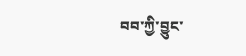བབ་ཀྱི་བྱུང་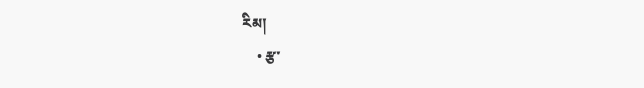རིམ།
    • རྩ་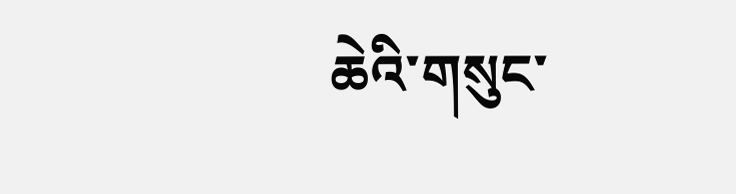ཆེའི་གསུང་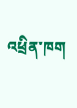འཕྲིན་ཁག